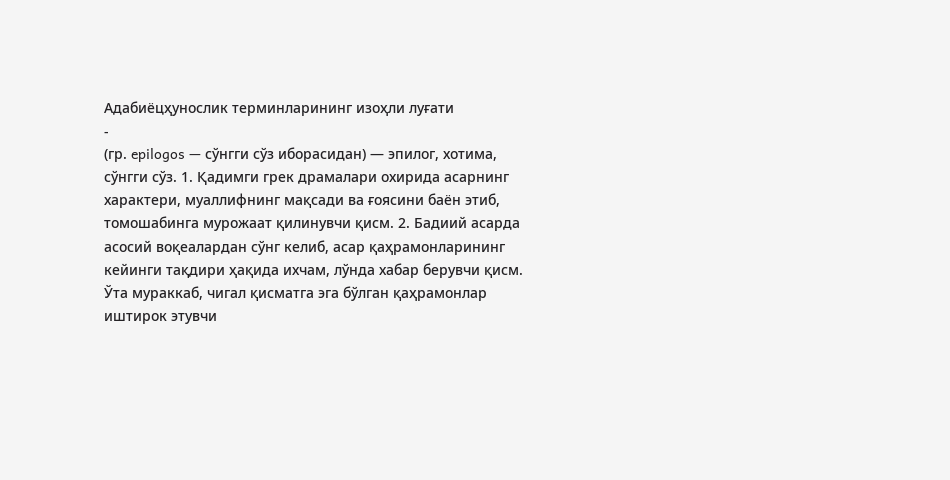Адабиёцҳунослик терминларининг изоҳли луғати
-
(гр. epilogos — сўнгги сўз иборасидан) — эпилог, хотима, сўнгги сўз. 1. Қадимги грек драмалари охирида асарнинг характери, муаллифнинг мақсади ва ғоясини баён этиб, томошабинга мурожаат қилинувчи қисм. 2. Бадиий асарда асосий воқеалардан сўнг келиб, асар қаҳрамонларининг кейинги тақдири ҳақида ихчам, лўнда хабар берувчи қисм. Ўта мураккаб, чигал қисматга эга бўлган қаҳрамонлар иштирок этувчи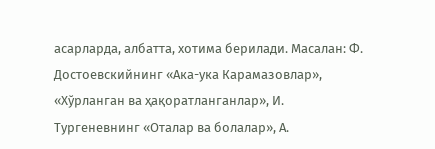асарларда, албатта, хотима берилади. Масалан: Ф. Достоевскийнинг «Ака-ука Карамазовлар», «Хўрланган ва ҳақоратланганлар», И. Тургеневнинг «Оталар ва болалар», А.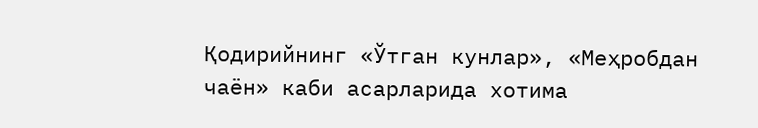Қодирийнинг «Ўтган кунлар», «Меҳробдан чаён» каби асарларида хотима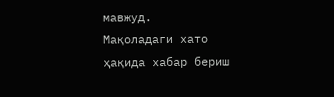мавжуд.
Мақоладаги хато ҳақида хабар бериш